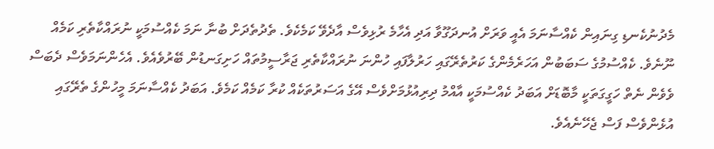މެދުނުކެނޑި ގިނައިން ކެއްސާނަމަ އެއީ ވަރަށް އުނދަގޫވާ އަދި އެހާމެ ރުޅިވެސް އާދެވޭ ކަމެކެވެ. ތެދުތެދަށް ބުނާ ނަމަ ކެއްސުމަކީ ނުރައްކާތެރި ކަމެއް ނޫނެވެ. ކެއްސުމުގެ ސަބަބުން އަހަރެމެންގެ ކަރުތެރޭގައި ހަރުލާފައި ހުންނަ ނުރައްކާތެރި ޖަރާސީމުތައް ހަށިގަނޑުން ބޭރުވެއެވެ. އެހެންނަމަވެސް ދެބަސް ވެވެން ނެތް ހަގީގަތަކީ މާބޮޑަށް އަބަދު ކެއްސުމަކީ އާއްމު ދިރިއުޅުމަށްވެސް އޭގެ އަސަރުތަކެއް ކުރާ ކަމެއް ކަމެވެ. އަބަދު ކެއްސާނަމަ މީހުންގެ ތެރޭގައި އުޅެންވެސް ފަސް ޖެހޭނެއެވެ.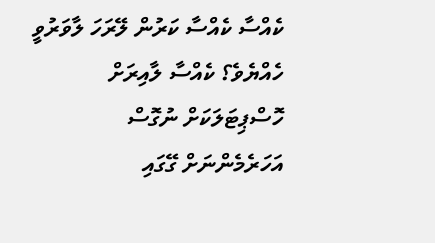ކެއްސާ ކެއްސާ ކަރުން ލޭރަހަ ލާވަރުވީ ހެއްޔެވެ؟ ކެއްސާ ލާއިރަށް ހޮސްޕިޓަލަކަށް ނުގޮސް އަހަރެމެންނަށް ގޭގައި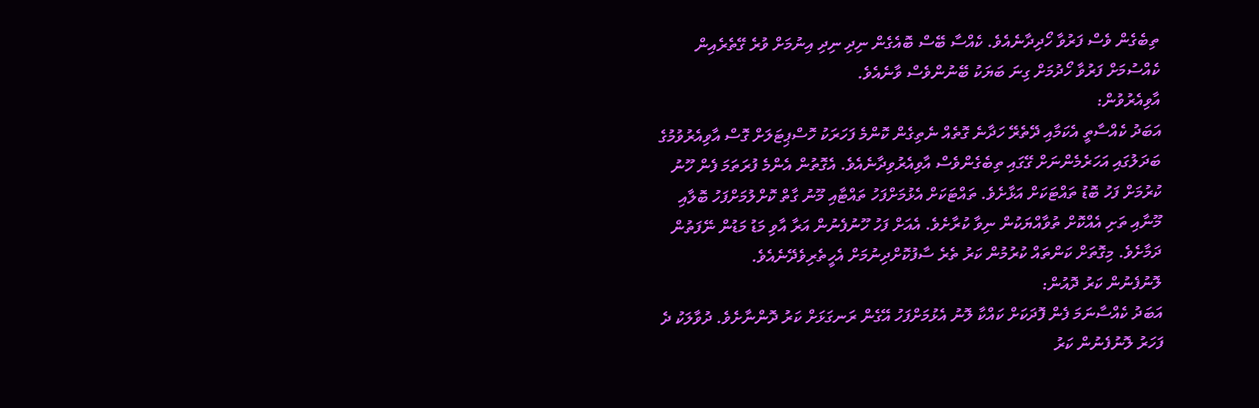ތިބެގެން ވެސް ފަރުވާ ހޯދިދާނެއެވެ. ކެއްސާ ބޭސް ބޮއެގެން ނިދި ނިދި އިނުމަށް ވުރެ ގޭތެރެއިން ކެއްސުމަށް ފަރުވާ ހޯދުމަށް ގިނަ ބަޔަކު ބޭނުންވެސް ވާނެއެވެ.
އާވިއެރުވުން:
އަބަދު ކެއްސާތީ އެކަމާއި ދޭތެރޭ ހަދާނެ ގޮތެއް ނެތިގެން ކޮންމެ ފަހަރަކު ހޮސްޕިޓަލަށް ގޮސް އާވިއެރުވުމުގެ ބަދަލުގައި އަހަރެމެންނަށް ގޭގައި ތިބެގެންވެސް އާވިއެރުވިދާނެއެވެ. އެގޮތުން އެންމެ ފުރަތަމަ ފެން ހޫނު ކުރުމަށް ފަހު ބޮޑު ތައްޓަކަށް އަޅާށެވެ. ތައްޓަކަށް އެޅުމަށްފަހު ތައްޓާއި މޫނު ގާތް ކޮށްލުމަށްފަހު ބޮލާއި މޫނާއި ތަށި އެއްކޮށް ތުވާއްޔަކުން ނިވާ ކުރާށެވެ. އެއަށް ފަހު ހޫނުފެނުން އަރާ އާވި މަޑު މަޑުން ނޭފަތުން ދަމާށެވެ. މިގޮތަށް ކަންތައް ކުރުމުން ކަރު ތެރެ ސާފުކޮށްދިނުމަށް އެހީތެރިވެދޭނެއެވެ.
ލޮނުފެނުން ކަރު ދޮއުން:
އަބަދު ކެއްސާނަމަ ފެން ފޮދަކަށް ކައްކާ ލޮނު އެޅުމަށްފަހު އޭގެން ރަނގަޅަށް ކަރު ދޮންނާށެވެ. ދުވާލަކު ދެ ފަހަރު ލޮނުފެނުން ކަރު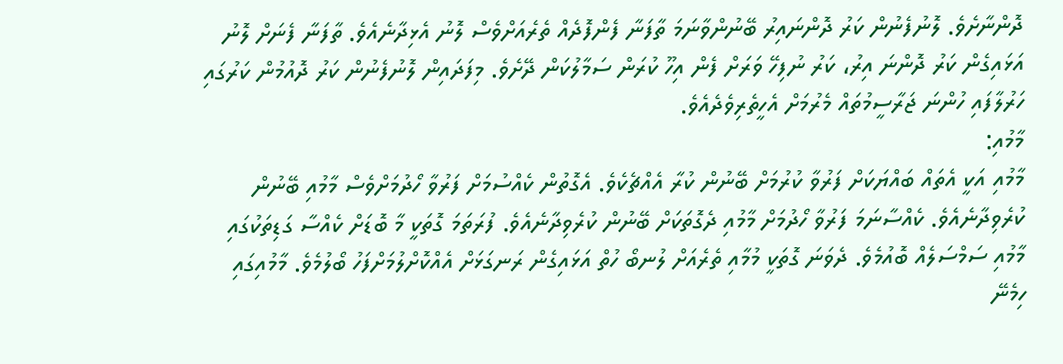ދޮންނާށެވެ. ލޮނުފެނުން ކަރު ދޮންނައިރު ބޭނުންވާނަމަ ތާފަނާ ފެންފޮދެއް ތެރެއަށްވެސް ލޮނު އެޅިދާނެއެވެ. ތާފަނާ ފެނަށް ލޮނު އަޅައިގެން ކަރު ދޮންނަ އިރު، ކަރު ނުފިހޭ ވަރަށް ފެން އިހޫ ކުރަން ސަމާލުކަން ދޭށެވެ. މިފަދައިން ލޮނުފެނުން ކަރު ދޮއުމުން ކަރުގައި ހަރުލާފައި ހުންނަ ޖަރާސީމުތައް މެރުމަށް އެހީތެރިވެދެއެވެ.
މާމުއި:
މާމުއި އަކީ އެތައް ބައްޔަކަށް ފަރުވާ ކުރުމަށް ބޭނުން ކުރާ އެއްޗެކެވެ. އެގޮތުން ކެއްސުމަށް ފަރުވާ ހޯދުމަށްވެސް މާމުއި ބޭނުން ކުރެވިދާނެއެވެ. ކެއްސާނަމަ ފަރުވާ ހޯދުމަށް މާމުއި ދެގޮތަކަށް ބޭނުން ކުރެވިދާނެއެވެ. ފުރަތަމަ ގޮތަކީ މާ ބޮޑަށް ކެއްސާ ގަޑިތަކުގައި މާމުއި ސަމްސަލެއް ބޮއުމެވެ. ދެވަނަ ގޮތަކީ މުމާއި ތެރެއަށް ލުނބޯ ހުތް އަޅައިގެން ރަނގަޅަށް އެއްކޮށްލުމަށްފަހު ބޯލުމެވެ. މާމުއިގައި ހިމެނޭ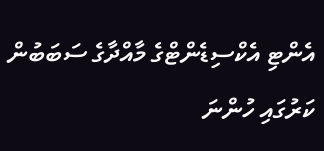އެންޓި އެކްސިޑެންޓްގެ މާއްދާގެ ސަބަބުން ކަރުގައި ހުންނަ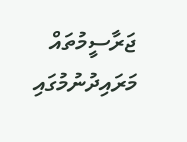ޖަރާސީމުތައް މަރައިދުނުމުގައި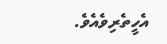އެހީތެރިވެއެވެ.